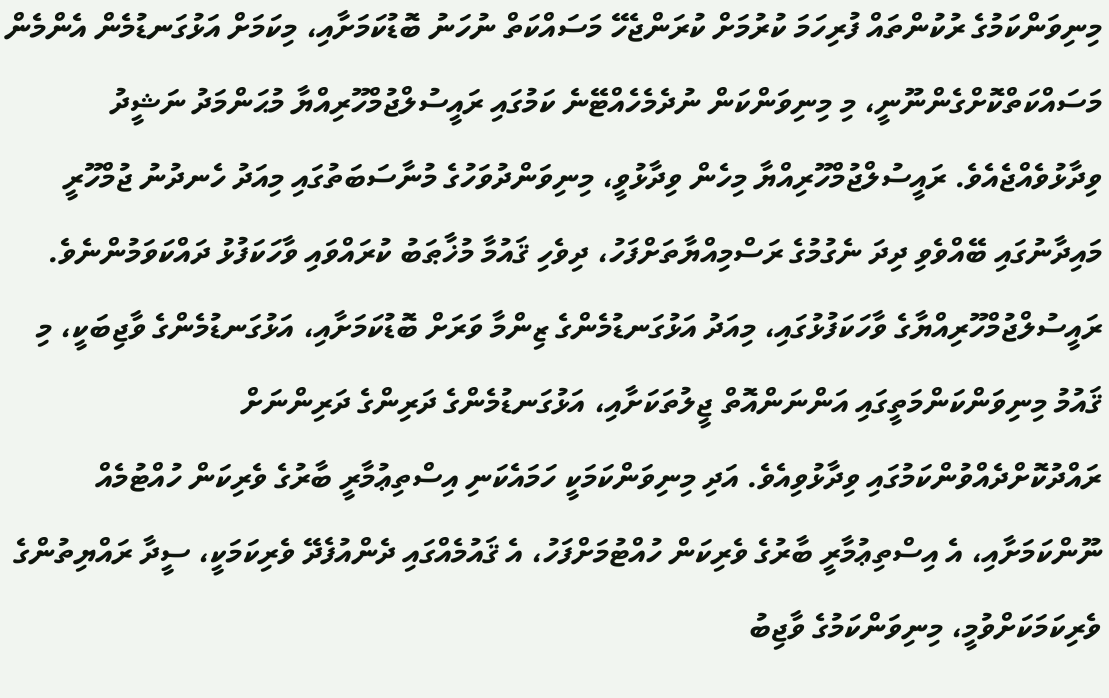މިނިވަންކަމުގެ ރުކުންތައް ފުރިހަމަ ކުރުމަށް ކުރަންޖެހޭ މަސައްކަތް ނުހަނު ބޮޑުކަމަށާއި، މިކަމަށް އަޅުގަނޑުމެން އެންމެން މަސައްކަތްކޮށްގެންނޫނީ، މި މިނިވަންކަން ނުދެމެހެއްޓޭނެ ކަމުގައި ރައީސުލްޖުމްހޫރިއްޔާ މުޙަންމަދު ނަޝީދު ވިދާޅުވެއްޖެއެވެ. ރައީސުލްޖުމްހޫރިއްޔާ މިހެން ވިދާޅުވީ، މިނިވަންދުވަހުގެ މުނާސަބަތުގައި މިއަދު ހެނދުނު ޖުމްހޫރީ މައިދާނުގައި ބޭއްވެވި ދިދަ ނެގުމުގެ ރަސްމިއްޔާތަށްފަހު، ދިވެހި ޤައުމާ މުޚާޠަބު ކުރައްވައި ވާހަކަފުޅު ދައްކަވަމުންނެވެ.
ރައީސުލްޖުމްހޫރިއްޔާގެ ވާހަކަފުޅުގައި، މިއަދު އަޅުގަނޑުމެންގެ ޒިންމާ ވަރަށް ބޮޑުކަމަށާއި، އަޅުގަނޑުމެންގެ ވާޖިބަކީ، މި ޤައުމު މިނިވަންކަންމަތީގައި އަންނަންއޮތް ޖީލުތަކަށާއި، އަޅުގަނޑުމެންގެ ދަރިންގެ ދަރިންނަށް ރައްދުކޮށްދެއްވުންކަމުގައި ވިދާޅުވިއެވެ. އަދި މިނިވަންކަމަކީ ހަމައެކަނި އިސްތިޢުމާރީ ބާރުގެ ވެރިކަން ހުއްޓުމެއް ނޫންކަމަށާއި، އެ އިސްތިޢުމާރީ ބާރުގެ ވެރިކަން ހުއްޓުމަށްފަހު، އެ ޤައުމެއްގައި ދެންއުފެދޭ ވެރިކަމަކީ، ސީދާ ރައްޔިތުންގެ ވެރިކަމަކަށްވުމީ، މިނިވަންކަމުގެ ވާޖިބު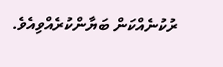ރުކުނެއްކަން ބަޔާންކުރެއްވިއެވެ.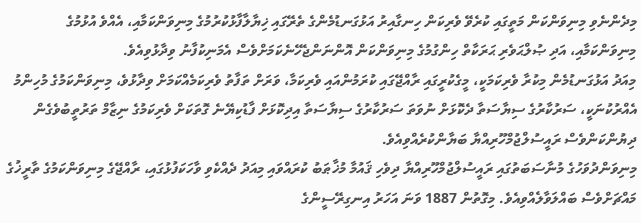މިދެންނެވި މިނިވަންކަން މަތީގައި ކުރެވޭ ވެރިކަން ހިނގާއިރު އަޅުގަނޑުމެންގެ ތެރޭގައި ޚިޔާލާފާޅުކުރުމުގެ މިނިވަންކަމާއި، އެއްވެ އުޅުމުގެ މިނިވަންކަމާއި، އަދި ޞުލްޙަވެރި ޙަރަކާތް ހިންގުމުގެ މިނިވަންކަން އޮންނަންޖެހޭނެކަމަށްވެސް އެމަނިކުފާނު ވިދާޅުވިއެވެ.
މިއަދު އަޅުގަނޑުމެން މިކުރާ ވެރިކަމަކީ، މީގެކުރީގައި ރާއްޖޭގައި ކުރަމުންއައި ވެރިކަމާ، ވަރަށް ތަފާތު ވެރިކަމެއްކަމަށް ވިދާޅުވެ، މިނިވަންކަމުގެ މުހިންމު އެއްރުކުނަކީ، ސަރުކާރުގެ ސިޔާސަތާ ދެކޮޅަށް ނުވަތަ ސަރުކާރުގެ ސިޔާސަތާ އިދިކޮޅަށް ފާޑުކިޔޭނެ ގޮތަކަށް ވެރިކަމުގެ ނިޒާމް ތަރުތީބުވެގެން ދިޔުންކަންވެސް ރައީސުލްޖުމްހޫރިއްޔާ ބަޔާންކުރެއްވިއެވެ.
މިނިވަންދުވަހުގެ މުނާސަބަތުގައި ރައީސުލްޖުމްހޫރިއްޔާ ދިވެހި ޤައުމާ މުޚާޠަބު ކުރައްވައި މިއަދު ދެއްކެވި ވާހަކަފުޅުގައި، ރާއްޖޭގެ މިނިވަންކަމުގެ ތާރީޚުގެ މައްޗަށްވެސް ބައްލަވާލެއްވިއެވެ. މިގޮތުން 1887 ވަނަ އަހަރު އިނގިރޭސީންގެ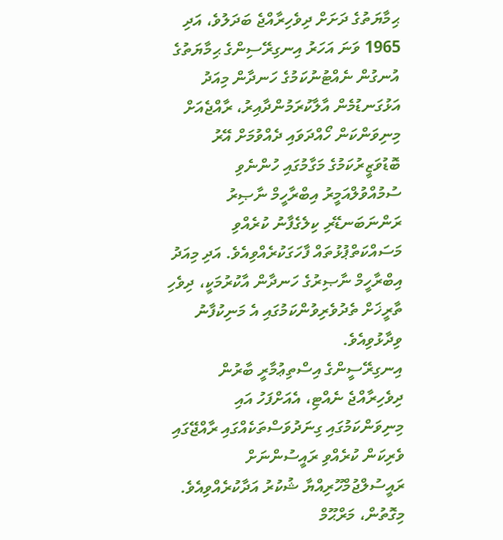ޙިމާޔަތުގެ ދަށަށް ދިވެހިރާއްޖެ ބަދަލުވެ، އަދި 1965 ވަނަ އަހަރު އިނގިރޭސިންގެ ޙިމާޔަތުގެ އުނގުން ނެއްޓުނުކަމުގެ ހަނދާން މިއަދު އަޅުގަނޑުމެން އާލާކުރަމުންދާއިރު، ރާއްޖެއަށް މިނިވަންކަން ހޯއްދަވައި ދެއްވުމަށް އޭރު ބޮޑުވަޒީރުކަމުގެ މަގާމުގައި ހުންނެވި ސުމުއްވުލްއަމީރު އިބްރާހީމް ނާޞިރު ރަންނަބަނޑޭރި ކިލެގެފާނު ކުރެއްވި މަސައްކަތްޕުޅުތައް ފާހަގަކުރެއްވިއެވެ. އަދި މިއަދު އިބްރާހީމް ނާޞިރުގެ ހަނދާން އާކުރުމަކީ، ދިވެހި ތާރީޚަށް ތެދުވެރިވުންކަމުގައި އެ މަނިކުފާނު ވިދާޅުވިއެވެ.
އިނގިރޭސީންގެ އިސްތިޢުމާރީ ބާރުން ދިވެހިރާއްޖެ ނެއްޓި، އެއަށްފަހު އައި މިނިވަންކަމުގައި ގިނަދުވަސްތަކެއްގައި ރާއްޖޭގައި ވެރިކަން ކުރެއްވި ރައީސުންނަށް ރައީސުލްޖުމްހޫރިއްޔާ ޝުކުރު އަދާކުރެއްވިއެވެ. މިގޮތުން، މަރްޙޫމް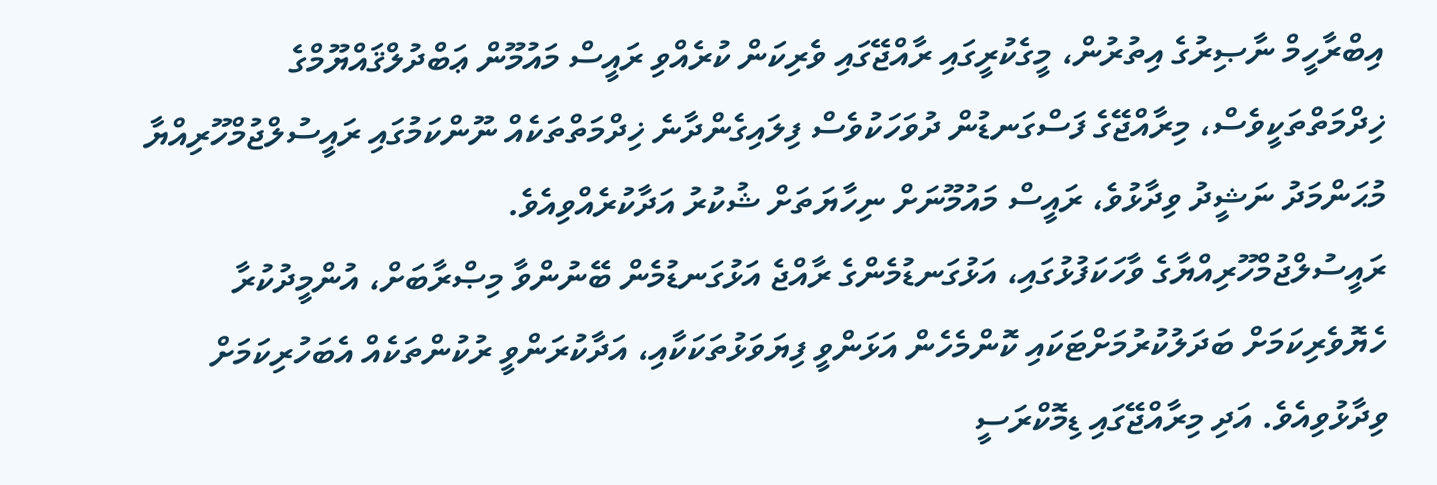އިބްރާހީމް ނާޞިރުގެ އިތުރުން، މީގެކުރީގައި ރާއްޖޭގައި ވެރިކަން ކުރެއްވި ރައީސް މައުމޫން ޢަބްދުލްޤައްޔޫމްގެ ޚިދްމަތްތަކީވެސް، މިރާއްޖޭގެ ފަސްގަނޑުން ދުވަހަކުވެސް ފިލައިގެންދާނެ ޚިދްމަތްތަކެއް ނޫންކަމުގައި ރައީސުލްޖުމްހޫރިއްޔާ މުޙަންމަދު ނަޝީދު ވިދާޅުވެ، ރައީސް މައުމޫނަށް ނިހާޔަތަށް ޝުކުރު އަދާކުރެއްވިއެވެ.
ރައީސުލްޖުމްހޫރިއްޔާގެ ވާހަކަފުޅުގައި، އަޅުގަނޑުމެންގެ ރާއްޖެ އަޅުގަނޑުމެން ބޭނުންވާ މިޞްރާބަށް، އުންމީދުކުރާ ހެޔޮވެރިކަމަށް ބަދަލުކުރުމަށްޓަކައި ކޮންމެހެން އަޅަންވީ ފިޔަވަޅުތަކަކާއި، އަދާކުރަންވީ ރުކުންތަކެއް އެބަހުރިކަމަށް ވިދާޅުވިއެވެ. އަދި މިރާއްޖޭގައި ޑިމޮކްރަސީ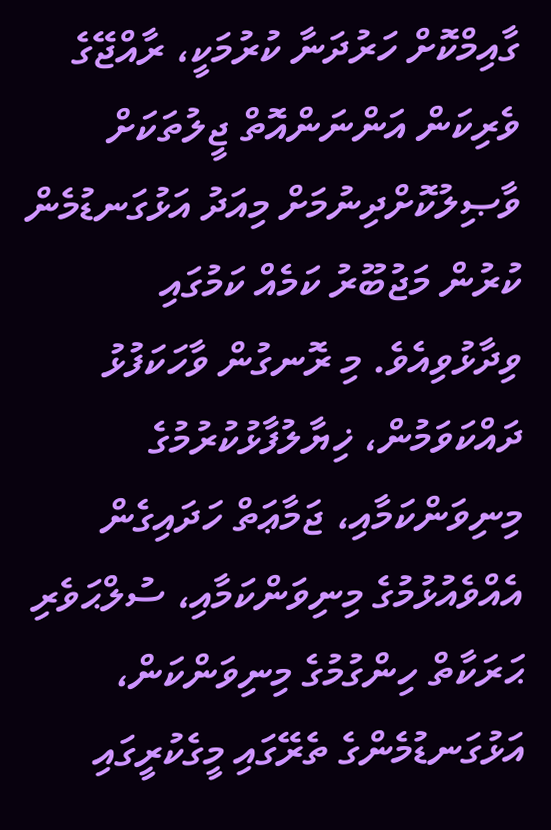ގާއިމްކޮށް ހަރުދަނާ ކުރުމަކީ، ރާއްޖޭގެ ވެރިކަން އަންނަންއޮތް ޖީލުތަކަށް ވާޞިލުކޮށްދިނުމަށް މިއަދު އަޅުގަނޑުމެން ކުރުން މަޖުބޫރު ކަމެއް ކަމުގައި ވިދާޅުވިއެވެ. މި ރޮނގުން ވާހަކަފުޅު ދައްކަވަމުން، ޚިޔާލުފާޅުކުރުމުގެ މިނިވަންކަމާއި، ޖަމާޢަތް ހަދައިގެން އެއްވެއުޅުމުގެ މިނިވަންކަމާއި، ސުލްޙަވެރި ޙަރަކާތް ހިންގުމުގެ މިނިވަންކަން، އަޅުގަނޑުމެންގެ ތެރޭގައި މީގެކުރީގައި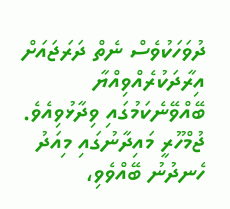ދުވަހަކުވެސް ނެތް ދަރަޖައަށް އިރާދަކުރެއްވިއްޔާ ބޭއްވޭނެކަމުގައި ވިދާޅުވިއެވެ.
ޖުމްހޫރީ މައިދާނުގައި މިއަދު ހެނދުނު ބޭއްވެވި،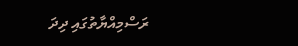ރަސްމިއްޔާތުގައި ދިދަ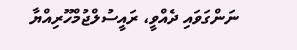ނަންގަވައި ދެއްވީ، ރައީސުލްޖުމްހޫރިއްޔާ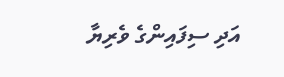އަދި ސިފައިންގެ ވެރިޔާ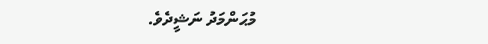މުޙަންމަދު ނަޝީދެވެ.